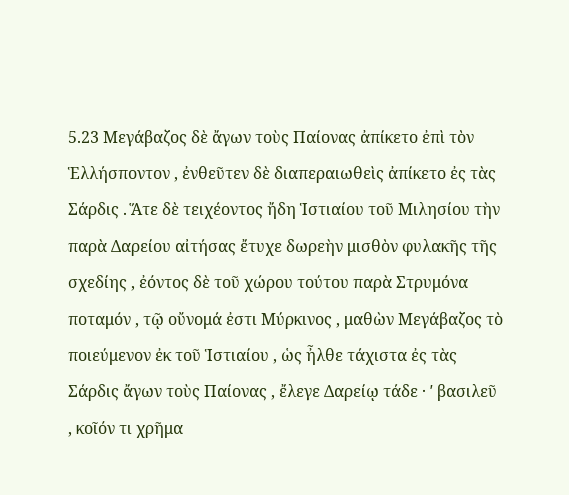5.23 Μεγάβαζος δὲ ἄγων τοὺς Παίονας ἀπίκετο ἐπὶ τὸν Ἑλλήσποντον , ἐνθεῦτεν δὲ διαπεραιωθεὶς ἀπίκετο ἐς τὰς Σάρδις . Ἅτε δὲ τειχέοντος ἤδη Ἱστιαίου τοῦ Μιλησίου τὴν παρὰ Δαρείου αἰτήσας ἔτυχε δωρεὴν μισθὸν φυλακῆς τῆς σχεδίης , ἐόντος δὲ τοῦ χώρου τούτου παρὰ Στρυμόνα ποταμόν , τῷ οὔνομά ἐστι Μύρκινος , μαθὼν Μεγάβαζος τὸ ποιεύμενον ἐκ τοῦ Ἱστιαίου , ὡς ἦλθε τάχιστα ἐς τὰς Σάρδις ἄγων τοὺς Παίονας , ἔλεγε Δαρείῳ τάδε · ʹ βασιλεῦ , κοῖόν τι χρῆμα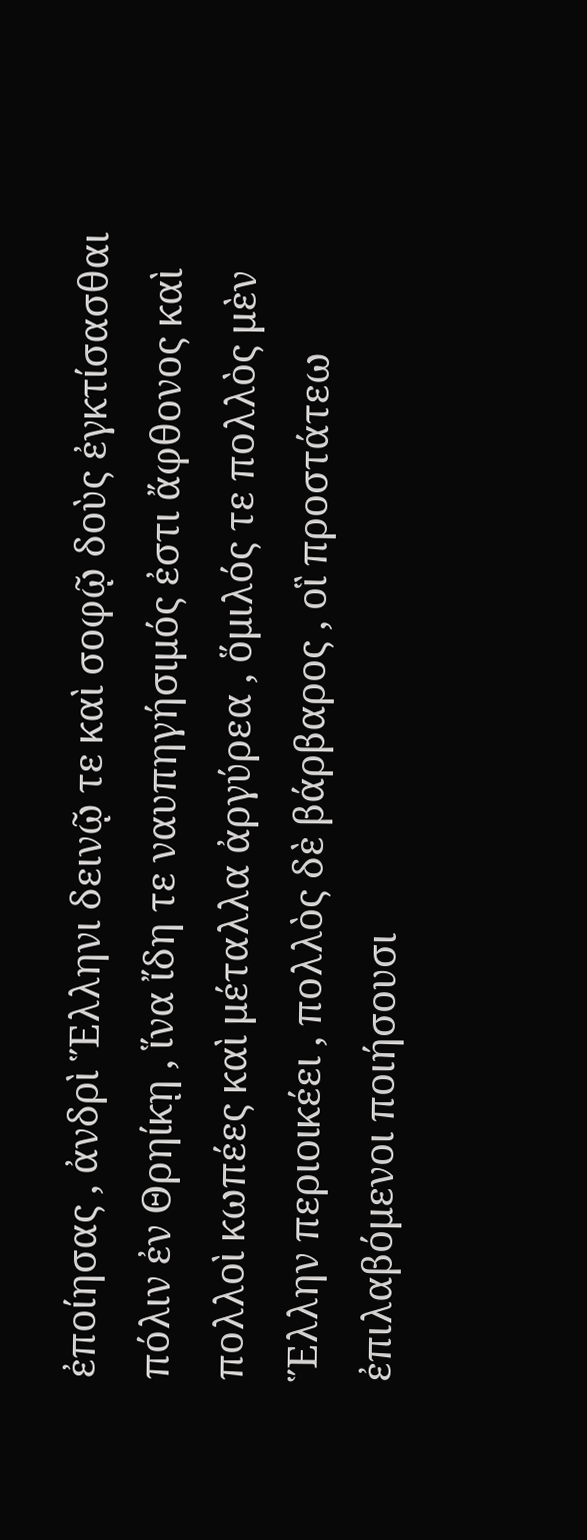ἐποίησας , ἀνδρὶ Ἕλληνι δεινῷ τε καὶ σοφῷ δοὺς ἐγκτίσασθαι πόλιν ἐν Θρηίκῃ , ἵνα ἴδη τε ναυπηγήσιμός ἐστι ἄφθονος καὶ πολλοὶ κωπέες καὶ μέταλλα ἀργύρεα , ὅμιλός τε πολλὸς μὲν Ἕλλην περιοικέει , πολλὸς δὲ βάρβαρος , οἳ προστάτεω ἐπιλαβόμενοι ποιήσουσι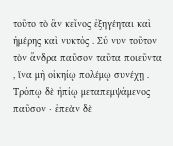τοῦτο τὸ ἂν κεῖνος ἐξηγέηται καὶ ἡμέρης καὶ νυκτός . Σύ νυν τοῦτον τὸν ἄνδρα παῦσον ταῦτα ποιεῦντα , ἵνα μὴ οἰκηίῳ πολέμῳ συνέχῃ . Τρόπῳ δὲ ἠπίῳ μεταπεμψάμενος παῦσον · ἐπεὰν δὲ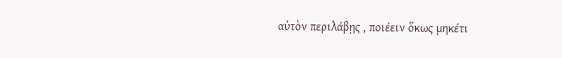αὐτὸν περιλάβῃς , ποιέειν ὅκως μηκέτι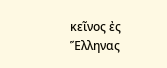κεῖνος ἐς Ἕλληνας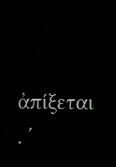ἀπίξεται . ʹ